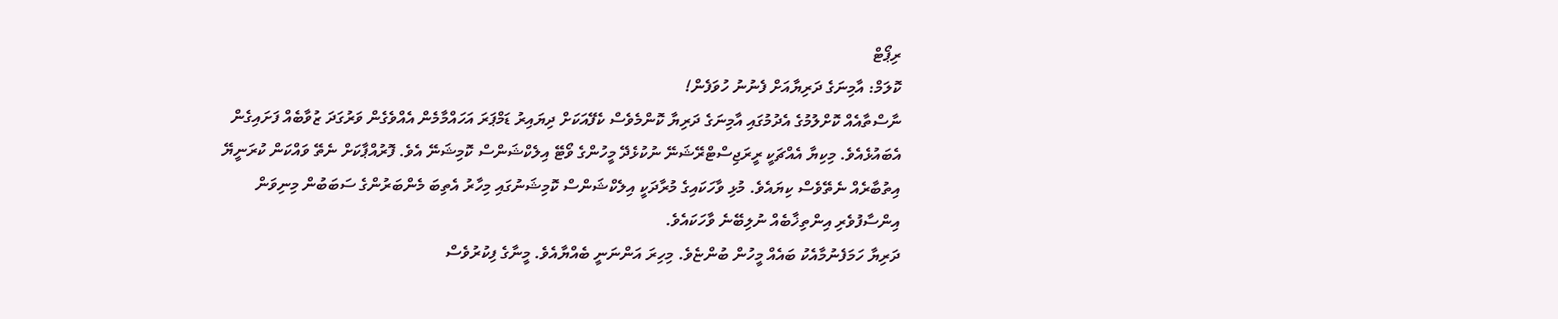ރިޕޯޓް
ކޮލަމް: އާމިނަގެ ދަރިޔާއަށް ފެނުނު ހުވަފެން!
ނާސްތާއެއް ކޮށްލުމުގެ އެދުމުގައި އާމިނަގެ ދަރިޔާ ކޮންމެވެސް ކެފޭއަކަށް ދިޔައިރު ޑަމްޕަރަ އަހައްމާމެން އެއްވެގެން ވަރުގަދަ ޒުވާބެއް ފަށައިގެން އެބައުޅެއެވެ. މިކިޔާ އެއްޗަކީ ރީރަޖިސްޓްރޭޝަނޭ ނުކުޅެދޭ މީހުންގެ ވޯޓޭ އިލެކްޝަންސް ކޮމިޝަނޭ އެވެ. ފޮރުއްޕާކަށް ނެތޭ ވައްކަން ކުރަނީޔޭ އިތުބާރެއް ނެތޭވެސް ކިޔައެވެ. މުޅި ވާހަކައިގެ މުރާދަކީ އިލެކްޝަންސް ކޮމިޝަނުގައި މިހާރު އެތިބަ މެންބަރުންގެ ސަބަބުން މިނިވަން އިންސާފުވެރި އިންތިޚާބެއް ނުލިބޭނެ ވާހަކައެވެ.
ދަރިޔާ ހަމަފެނުމާއެކު ބައެއް މީހުން ބުންޏެވެ. މިހިރަ އަންނަނީ ބެއްޔާއެވެ. މީނާގެ ފިކުރުވެސް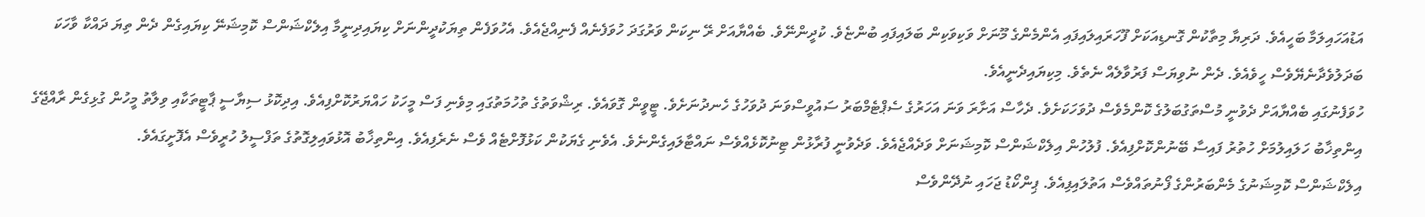އަޑުއަހައިލަމާ ބަހީއެވެ. ދަރިޔާ މިތާކުން ގޮނޑިއަކަށް ފޫހަރައިލައިފައި އެންމެންގެ މޫނަށް ވަކިވަކިން ބަލައިފައި ބުންޏެވެ. ކުދީންނޭވެ. ބެއްޔާއަށް ރޭ ނިކަން ވަރުގަދަ ހުވަފެނެއް ފެނިއްޖެއެވެ. އެހުވަފެން ތިޔަކުދީންނަށް ކިޔައިދިނީމާ އިލެކްޝަންސް ކޮމިޝަނޭ ކިޔައިގެން ދެން ތިޔަ ދައްކާ ވާހަކަ ބަދަލުވެދާނެޔޭވެސް ހީވެއެވެ. ދެން ނުވިޔަސް ފަރުވާލެއް ނެތެވެ. މިކިޔައިދެނީއެވެ.
ހުވަފެނުގައި ބެއްޔާއަށް ދެވުނީ މުސްތަގުބަލުގެ ކޮންމެވެސް ދުވަހަކަށެވެ. ދެހާސް އަށާރަ ވަނަ އަހަރުގެ ސެޕްޓެމްބަރު ސައުވީސްވަނަ ދުވަހުގެ ހެނދުނަށެވެ. ޓީވީން ގޮވައެވެ. ރިޝްވަތުގެ ތުހުމަތުގައި މިވެނި ފަސް މީހަކު ހައްޔަރުކޮށްފިއެވެ. އިދިކޮޅު ސިޔާސީ ޕާޓީތަކާއި ވިލާތު މީހުން ގުޅިގެން ރާއްޖޭގެ އިންތިޚާބު ހަލައިލުމަށް ހުތުރު ފައިސާ ބޭނުންކޮށްފިއެވެ. ފުލުހުން އިލެކްޝަންސް ކޮމިޝަނަށް ވަދެއްޖެއެވެ. ވަދެވުނީ ފުރާޅުން ޓިނުކޮޅެއްވެސް ނައްޓާލައިގެންނެވެ. އެވެނި ގެޔަކުން ކަޅުފޮށްޓެއް ވެސް ނެރެފިއެވެ. އިންތިޚާބު އޮޅުވައިލިގޮތުގެ ތަފްސީލު ހުރީވެސް އެފޮށީގައެވެ.
އިލެކްޝަންސް ކޮމިޝަނުގެ މެންބަރުންގެ ފޯނުތައްވެސް އަތުލައިފިއެވެ. ޕިންކޯޑު ޖަހައި ނުދޭންވެސް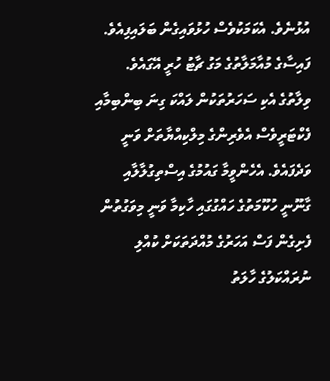އުޅުނެވެ. އެކަމަކުވެސް ހުޅުވައިގެން ބަލައިފިއެވެ. ފައިސާގެ މުއާމަލާތުގެ މަގު ޗާޓު ހުރީ އޭގައެވެ. ވިލާތުގެ އެކި ސަހަރުތަކުން ލައްކަ ގިނަ ބިންބިމާއި ފެކްޓަރީވެސް އެވެރިންގެ މިލްކިއްޔާތަށް ވަނީ ވަދެފައެވެ. އެހެންވީމާ ގައުމުގެ އިސްތިގުލާލާއި ގާނޫނީ ހުކޫމަތުގެ ހައްގުގައި ހާކިމާ ވަނީ މިވަގުތުން ފެށިގެން ފަސް އަހަރުގެ މުއްދަތަކަށް ކުއްލި ނުރައްކަލުގެ ހާލަތު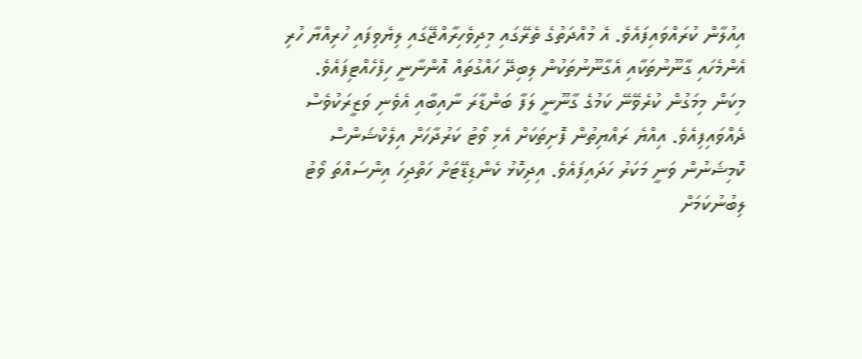އިއުލާން ކުރައްވައިފައެވެ. އެ މުއްދަތުގެ ތެރޭގައި މިދިވެހިރާއްޖޭގައި ލިޔެވިފައި ހުރިއްޔާ ހުރި އެންމެހައި ގާނޫނުތަކާއި އެގާނޫނުތަކުން ލިބިދޭ ހައްގުތައް އޮންނާނީ ހިފެހެއްޓިފައެވެ.
މިކަން މިމަގުން ކުރެވޭނޭ ކަމުގެ ގާނޫނީ ލަފާ ބަންޑާރަ ނާއިބާއި އެވެނި ވަޒީރަކުވެސް ދެއްވައިފިއެވެ. އިއްޔެ ރައްޔިތުން ފޮށިތަކަށް އެޅި ވޯޓު ކަރުދާހަށް އިލެކްޝަންސް ކޮމިޝަނުން ވަނީ މަކަރު ހަދައިފައެވެ. އިދިކޮޅު ކެންޑިޑޭޓަށް ހަތްދިހަ އިންސައްތަ ވޯޓު ލިބުނުކަމަށް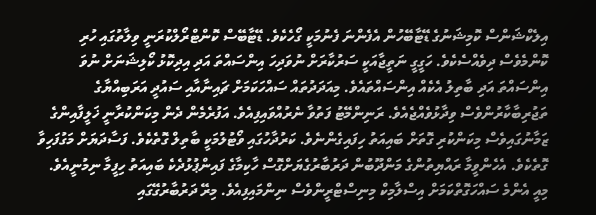އިލެކްޝަންސް ކޮމިޝަނުގެ ޑޭޓާބޭހުން އެފެންނަ ފެނުމަކީ ގޯހެކެވެ. ޑޭޓާބޭސް ކޮންޓްރޯލްކުރަނީ ވިލާތުގައި ހުރި ކޮންމެވެސް ދިވެއްސެކެވެ. ހަގީގީ ނަތީޖާއަކީ ސަރުކާރަށް ނުވަދިހަ އިންސައްތަ އަދި އިދިކޮޅު ކޯލިޝަނަށް ނުވަ އިންސައްތަ އަދި ބާތިލު އެކެއް އިންސައްތައެވެ. މިއަދަދުތައް ސައްހަކަމަށް ޗައިނާއާއި ސައުދީ އަރަބިއްޔާގެ ތަޖުރިބާކާރުންވެސް ވިދާޅުވެއްޖެއެވެ. ރަނިންމޭޓު ފަތުވާ ނެރުއްވައިފިއެވެ. އަފުރެމެން ދެން މިކަންކުރާނީ ޚަލީފާއިންގެ ޒަމާނުގައިވެސް މިކަންކުރި ގޮތަށް ބައިއަތު ހިފައިގެންނެވެ. ކަރުދާހުގައި ވޯޓުލުމަކީ ބާތިލް ގޮތެކެވެ. ފަސާދަޔަށް މަގުފަހިވާ ގޮތެކެވެ. އެހެންވީމާ ރައްޔިތުންގެ މަންދޫބުން ދަރުބާރުގެޔަށްގޮސް ހާކިމާގެ ފައިންޕުޅުދެކެ ބައިއަތު ހިފީމާ ނިމުނީއެވެ. މިއީ އެންމެ ސައްހަގޮތްކަމަށް އިސްލާމިކް މިނިސްޓްރީންވެސް ނިންމައިފިއެވެ. މިރޭ ދަރުބާރުގޭގައި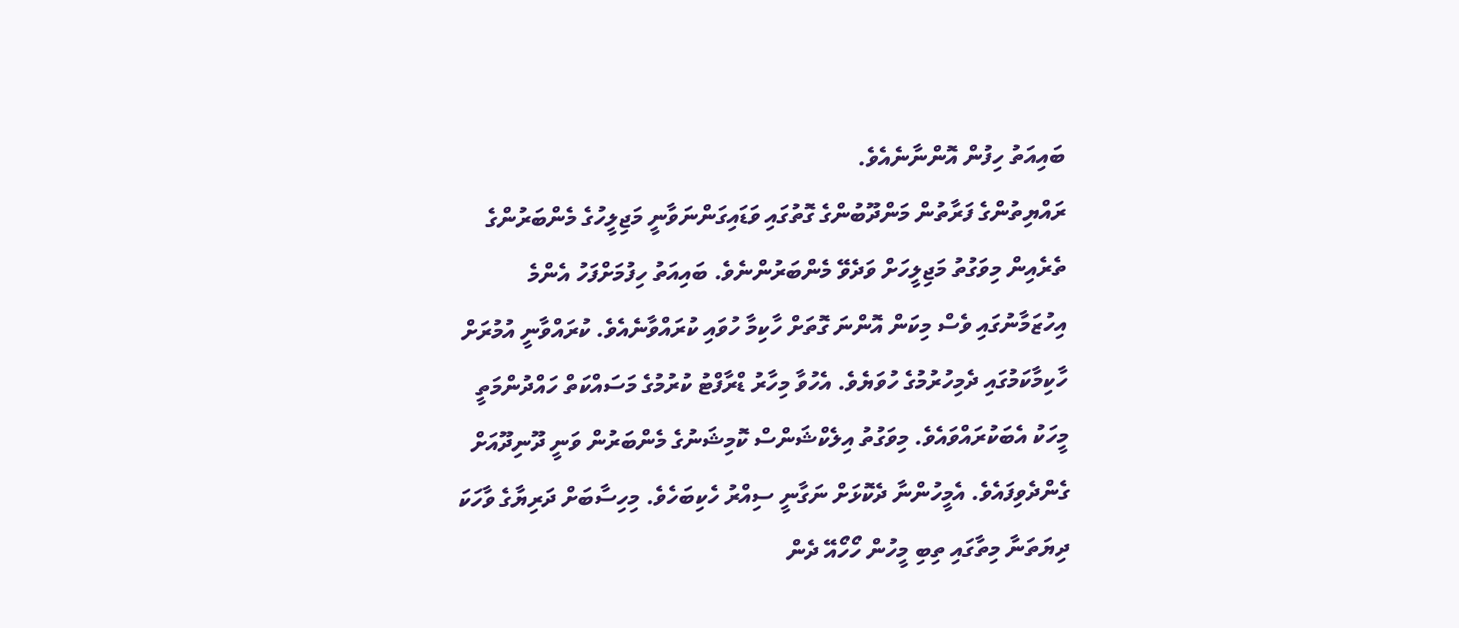ބައިއަތު ހިފުން އޮންނާނެއެވެ.
ރައްޔިތުންގެ ފަރާތުން މަންދޫބުންގެ ގޮތުގައި ވަޑައިގަންނަވާނީ މަޖިލީހުގެ މެންބަރުންގެ ތެރެއިން މިވަގުތު މަޖިލީހަށް ވަދެވޭ މެންބަރުންނެވެ. ބައިއަތު ހިފުމަށްފަހު އެންމެ އިހުޒަމާނުގައި ވެސް މިކަން އޮންނަ ގޮތަށް ހާކިމާ ހުވައި ކުރައްވާނެއެވެ. ކުރައްވާނީ އުމުރަށް ހާކިމާކަމުގައި ދެމިހުރުމުގެ ހުވަޔެވެ. އެހުވާ މިހާރު ޑްރާފްޓު ކުރުމުގެ މަސައްކަތް ހައްދުންމަތީ މީހަކު އެބަކުރައްވައެވެ. މިވަގުތު އިލެކްޝަންސް ކޮމިޝަނުގެ މެންބަރުން ވަނީ ދޫނިދޫއަށް ގެންދެވިފައެވެ. އެމީހުންނާ ދެކޮޅަށް ނަގާނީ ސިއްރު ހެކިބަހެވެ. މިހިސާބަށް ދަރިޔާގެ ވާހަކަ ދިޔަތަނާ މިތާގައި ތިބި މީހުން ހޯހޯއޭ ދެން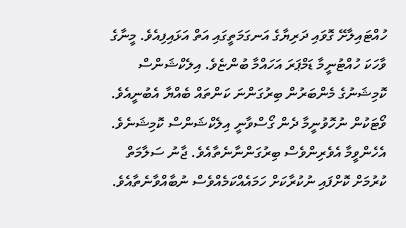ހުއްޓައިލާށޭ ގޮވައި ދަރިޔާގެ އަނގަމަތީގައި އަތް އަޅައިފިއެވެ. މީނާގެ ވާހަކަ ހުއްޓުނީމާ ޑަމްޕަރަ އަހައްމާ ބުންޏެވެ. އިލެކްޝަންސް ކޮމިޝަނުގެ މެންބަރުން ބިރުގަންނަ ކަންތައް ބެއްޔާ އެބުނީއެވެ.
ވޯޓަކުން ނުހޮވުނީމާ ދެން ގޯސްވާނީ އިލެކްޝަންސް ކޮމިޝަނެވެ. އެހެންވީމާ އެވެރިންވެސް ބިރުގަންނާނެތާއެވެ. ޖާނު ސަލާމަތް ކުރުމަށް ކޮށްފައި ނުކުރާކަށް ހަމައެއްކަމެއްވެސް ނުބާއްވާނެތާއެވެ.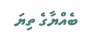ބެއްޔާގެ ތިޔަ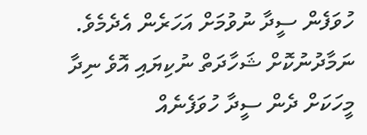ހުވަފެން ސީދާ ނުވުމަށް އަހަރެން އެދެމެވެ. ނަމާދުނުކޮށް ޝަހާދަތް ނުކިޔައި އޮވެ ނިދާ މީހަކަށް ދެން ސީދާ ހުވަފެނެއް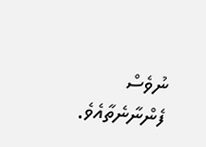ނުވެސް ފެންނާނެތާއެވެ.